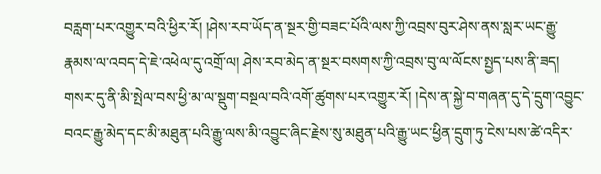བརླག་པར་འགྱུར་བའི་ཕྱིར་རོ། །ཤེས་རབ་ཡོད་ན་སྔར་གྱི་བཟང་པོའི་ལས་ཀྱི་འབྲས་བུར་ཤེས་ནས་སླར་ཡང་རྒྱུ་རྣམས་ལ་འབད་དེ་ཇེ་འཕེལ་དུ་འགྲོ་ལ། ཤེས་རབ་མེད་ན་སྔར་བསགས་ཀྱི་འབྲས་བུ་ལ་ལོངས་སྤྱད་པས་ནི་ཟད། གསར་དུ་ནི་མི་སྤེལ་བས་ཕྱི་མ་ལ་སྡུག་བསྔལ་བའི་འགོ་ཚུགས་པར་འགྱུར་རོ། །དེས་ན་སྐྱེ་བ་གཞན་དུ་དེ་དྲུག་འབྱུང་བའང་རྒྱུ་མེད་དང་མི་མཐུན་པའི་རྒྱུ་ལས་མི་འབྱུང་ཞིང་རྗེས་སུ་མཐུན་པའི་རྒྱུ་ཡང་ཕྱིན་དྲུག་ཏུ་ངེས་པས་ཚེ་འདིར་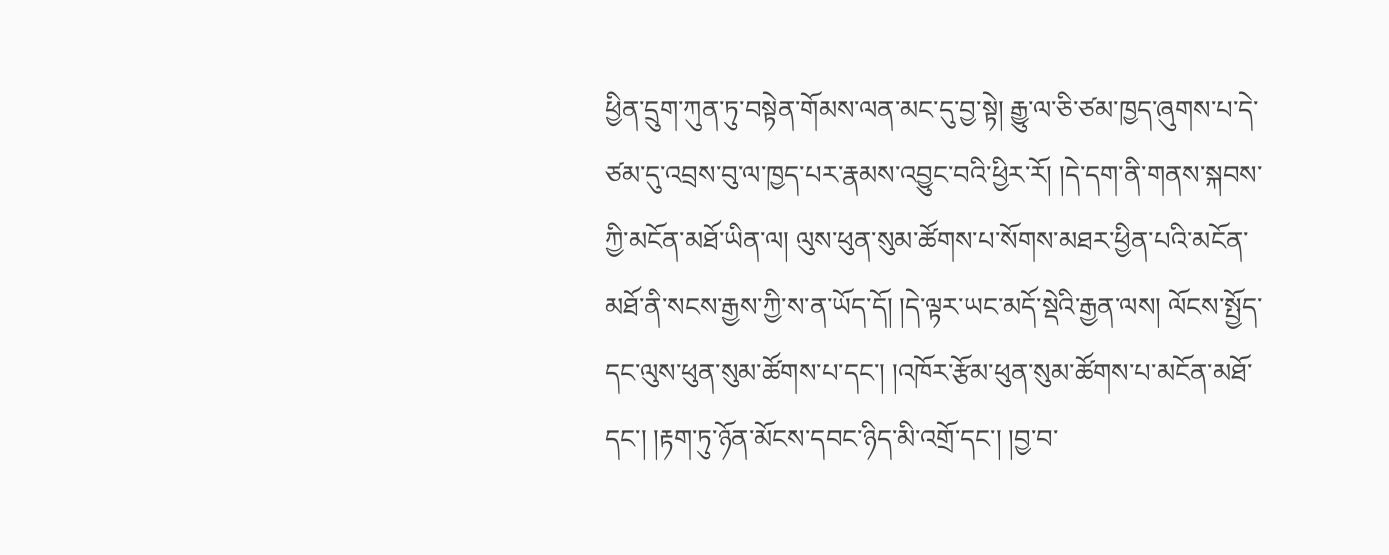ཕྱིན་དྲུག་ཀུན་ཏུ་བསྟེན་གོམས་ལན་མང་དུ་བྱ་སྟེ། རྒྱུ་ལ་ཅི་ཙམ་ཁྱད་ཞུགས་པ་དེ་ཙམ་དུ་འབྲས་བུ་ལ་ཁྱད་པར་རྣམས་འབྱུང་བའི་ཕྱིར་རོ། །དེ་དག་ནི་གནས་སྐབས་ཀྱི་མངོན་མཐོ་ཡིན་ལ། ལུས་ཕུན་སུམ་ཚོགས་པ་སོགས་མཐར་ཕྱིན་པའི་མངོན་མཐོ་ནི་སངས་རྒྱས་ཀྱི་ས་ན་ཡོད་དོ། །དེ་ལྟར་ཡང་མདོ་སྡེའི་རྒྱན་ལས། ལོངས་སྤྱོད་དང་ལུས་ཕུན་སུམ་ཚོགས་པ་དང་། །འཁོར་རྩོམ་ཕུན་སུམ་ཚོགས་པ་མངོན་མཐོ་དང་། །རྟག་ཏུ་ཉོན་མོངས་དབང་ཉིད་མི་འགྲོ་དང་། །བྱ་བ་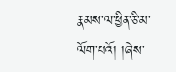རྣམས་ལ་ཕྱིན་ཅི་མ་ལོག་པའོ། །ཞེས་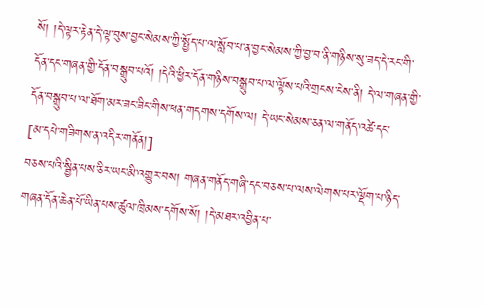སོ། །དེ་ལྟར་རྟེན་དེ་ལྟ་བུས་བྱང་སེམས་ཀྱི་སྤྱོད་པ་ལ་སློབ་པ་ན་བྱང་སེམས་ཀྱི་བྱ་བ་ནི་གཉིས་སུ་ཟད་དེ་རང་གི་དོན་དང་གཞན་གྱི་དོན་བསྒྲུབ་པའོ། །དེའི་ཕྱིར་དོན་གཉིས་བསྒྲུབ་པ་ལ་ལྟོས་པའི་གྲངས་ངེས་ནི། དེ་ལ་གཞན་གྱི་དོན་བསྒྲུབ་པ་ལ་ཐོག་མར་ཟང་ཟིང་གིས་ཕན་གདགས་དགོས་ལ། དེ་ཡང་སེམས་ཅན་ལ་གནོད་འཚེ་དང་
[མ་དཔེ་གཟིགས་ན་འདིར་གནོན།]
བཅས་པའི་སྦྱིན་པས་ཅིར་ཡང་མི་འགྱུར་བས། གཞན་གནོད་གཞི་དང་བཅས་པ་ལས་ལེགས་པར་ལྡོག་པ་ཉིད་གཞན་དོན་ཆེན་པོ་ཡིན་པས་ཚུལ་ཁྲིམས་དགོས་སོ། །དེ་མཐར་འབྱིན་པ་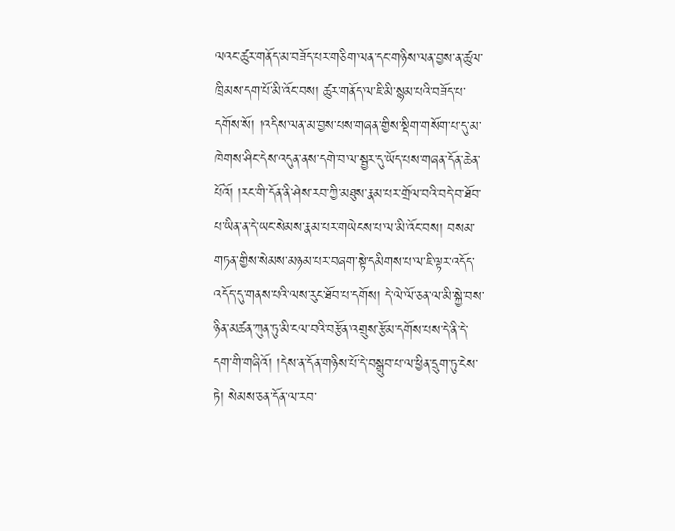ལའང་ཚུར་གནོད་མ་བཟོད་པར་གཅིག་ལན་དང་གཉིས་ལན་བྱས་ན་ཚུལ་ཁྲིམས་དག་པོ་མི་འོང་བས། ཚུར་གནོད་ལ་ཇི་མི་སྙམ་པའི་བཟོད་པ་དགོས་སོ། །འདིས་ལན་མ་བྱས་པས་གཞན་གྱིས་སྡིག་གསོག་པ་དུ་མ་ཁེགས་ཤིང་དེས་འདུན་ནས་དགེ་བ་ལ་སྦྱར་དུ་ཡོད་པས་གཞན་དོན་ཆེན་པོའོ། །རང་གི་དོན་ནི་ཤེས་རབ་ཀྱི་མཐུས་རྣམ་པར་གྲོལ་བའི་བདེ་བ་ཐོབ་པ་ཡིན་ན་དེ་ཡང་སེམས་རྣམ་པར་གཡེངས་པ་ལ་མི་འོང་བས། བསམ་གཏན་གྱིས་སེམས་མཉམ་པར་བཞག་སྟེ་དམིགས་པ་ལ་ཇི་ལྟར་འདོད་འདོད་དུ་གནས་པའི་ལས་རུང་ཐོབ་པ་དགོས། དེ་ལེ་ལོ་ཅན་ལ་མི་སྐྱེ་བས་ཉིན་མཚན་ཀུན་ཏུ་མི་ངལ་བའི་བརྩོན་འགྲུས་རྩོམ་དགོས་པས་དེ་ནི་དེ་དག་གི་གཞིའོ། །དེས་ན་དོན་གཉིས་པོ་དེ་བསྒྲུབ་པ་ལ་ཕྱིན་དྲུག་ཏུ་ངེས་ཏེ། སེམས་ཅན་དོན་ལ་རབ་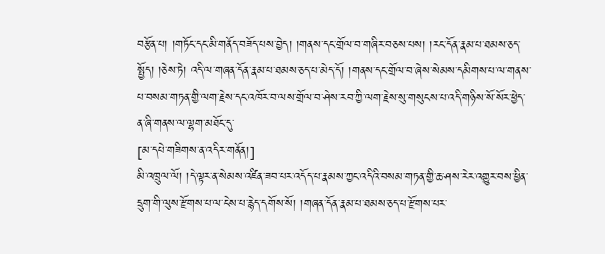བརྩོན་པ། །གཏོང་དང་མི་གནོད་བཟོད་པས་བྱེད། །གནས་དང་གྲོལ་བ་གཞིར་བཅས་པས། །རང་དོན་རྣམ་པ་ཐམས་ཅད་སྤྱོད། །ཅེས་ཏེ། འདི་ལ་གཞན་དོན་རྣམ་པ་ཐམས་ཅད་པ་མེད་དོ། །གནས་དང་གྲོལ་བ་ཞེས་སེམས་དམིགས་པ་ལ་གནས་པ་བསམ་གཏན་གྱི་ལག་རྗེས་དང་འཁོར་བ་ལས་གྲོལ་བ་ཤེས་རབ་ཀྱི་ལག་རྗེས་སུ་གསུངས་པ་འདི་གཉིས་སོ་སོར་ཕྱེད་ན་ཞི་གནས་ལ་ལྷག་མཐོང་དུ་
[མ་དཔེ་གཟིགས་ན་འདིར་གནོན།]
མི་འཁྲུལ་ལོ། །དེ་ལྟར་ན་སེམས་འཛིན་ཟབ་པར་འདོད་པ་རྣམས་ཀྱང་འདིའི་བསམ་གཏན་གྱི་ཆ་ཤས་རེར་འགྱུར་བས་ཕྱིན་དྲུག་གི་ལུས་རྫོགས་པ་ལ་ངེས་པ་རྙེད་དགོས་སོ། །གཞན་དོན་རྣམ་པ་ཐམས་ཅད་པ་རྫོགས་པར་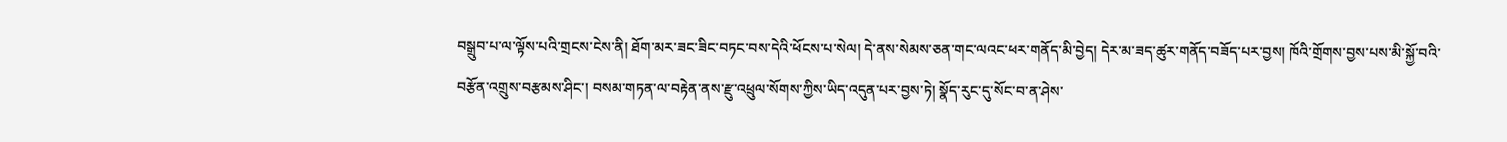བསྒྲུབ་པ་ལ་ལྟོས་པའི་གྲངས་ངེས་ནི། ཐོག་མར་ཟང་ཟིང་བཏང་བས་དེའི་ཕོངས་པ་སེལ། དེ་ནས་སེམས་ཅན་གང་ལའང་ཕར་གནོད་མི་བྱེད། དེར་མ་ཟད་ཚུར་གནོད་བཟོད་པར་བྱས། ཁོའི་གྲོགས་བྱས་པས་མི་སྐྱོ་བའི་བརྩོན་འགྲུས་བརྩམས་ཤིང་། བསམ་གཏན་ལ་བརྟེན་ནས་རྫུ་འཕྲུལ་སོགས་ཀྱིས་ཡིད་འདུན་པར་བྱས་ཏེ། སྣོད་རུང་དུ་སོང་བ་ན་ཤེས་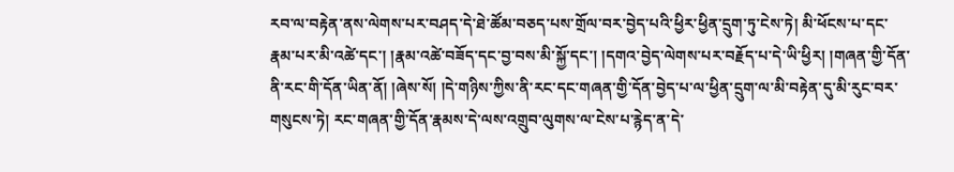རབ་ལ་བརྟེན་ནས་ལེགས་པར་བཤད་དེ་ཐེ་ཚོམ་བཅད་པས་གྲོལ་བར་བྱེད་པའི་ཕྱིར་ཕྱིན་དྲུག་ཏུ་ངེས་ཏེ། མི་ཕོངས་པ་དང་རྣམ་པར་མི་འཚེ་དང་། །རྣམ་འཚེ་བཟོད་དང་བྱ་བས་མི་སྐྱོ་དང་། །དགའ་བྱེད་ལེགས་པར་བརྗོད་པ་དེ་ཡི་ཕྱིར། །གཞན་གྱི་དོན་ནི་རང་གི་དོན་ཡིན་ནོ། །ཞེས་སོ། །དེ་གཉིས་ཀྱིས་ནི་རང་དང་གཞན་གྱི་དོན་བྱེད་པ་ལ་ཕྱིན་དྲུག་ལ་མི་བརྟེན་དུ་མི་རུང་བར་གསུངས་ཏེ། རང་གཞན་གྱི་དོན་རྣམས་དེ་ལས་འགྲུབ་ལུགས་ལ་ངེས་པ་རྙེད་ན་དེ་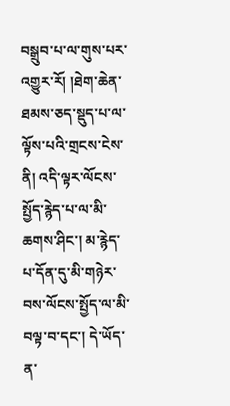བསྒྲུབ་པ་ལ་གུས་པར་འགྱུར་རོ། །ཐེག་ཆེན་ཐམས་ཅད་སྡུད་པ་ལ་ལྟོས་པའི་གྲངས་ངེས་ནི། འདི་ལྟར་ལོངས་སྤྱོད་རྙེད་པ་ལ་མི་ཆགས་ཤིང་། མ་རྙེད་པ་དོན་དུ་མི་གཉེར་བས་ལོངས་སྤྱོད་ལ་མི་བལྟ་བ་དང་། དེ་ཡོད་ན་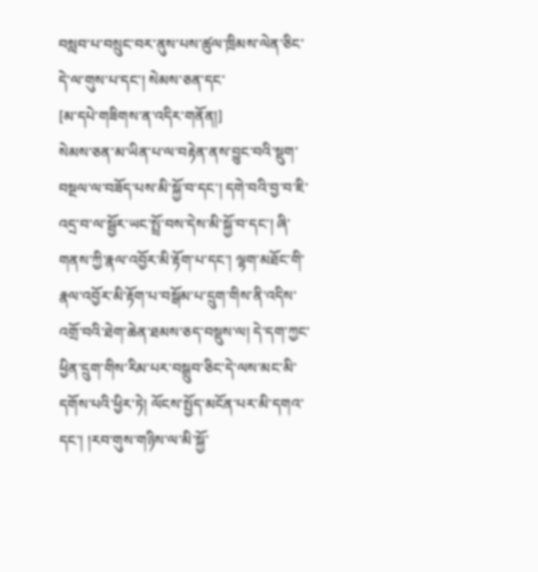བསླབ་པ་བསྲུང་བར་ནུས་པས་ཚུལ་ཁྲིམས་ལེན་ཅིང་དེ་ལ་གུས་པ་དང་། སེམས་ཅན་དང་
[མ་དཔེ་གཟིགས་ན་འདིར་གནོན།]
སེམས་ཅན་མ་ཡིན་པ་ལ་བརྟེན་ནས་བྱུང་བའི་སྡུག་བསྔལ་ལ་བཟོད་པས་མི་སྐྱོ་བ་དང་། དགེ་བའི་བྱ་བ་ཇི་འདྲ་བ་ལ་སྦྱོར་ཡང་སྤྲོ་བས་དེས་མི་སྐྱོ་བ་དང་། ཞི་གནས་ཀྱི་རྣལ་འབྱོར་མི་རྟོག་པ་དང་། ལྷག་མཐོང་གི་རྣལ་འབྱོར་མི་རྟོག་པ་བསྒོམ་པ་དྲུག་གིས་ནི་འདིས་འགྲོ་བའི་ཐེག་ཆེན་ཐམས་ཅད་བསྡུས་ལ། དེ་དག་ཀྱང་ཕྱིན་དྲུག་གིས་རིམ་པར་བསྒྲུབ་ཅིང་དེ་ལས་མང་མི་དགོས་པའི་ཕྱིར་ཏེ། ལོངས་སྤྱོད་མངོན་པར་མི་དགའ་དང་། །རབ་གུས་གཉིས་ལ་མི་སྐྱོ་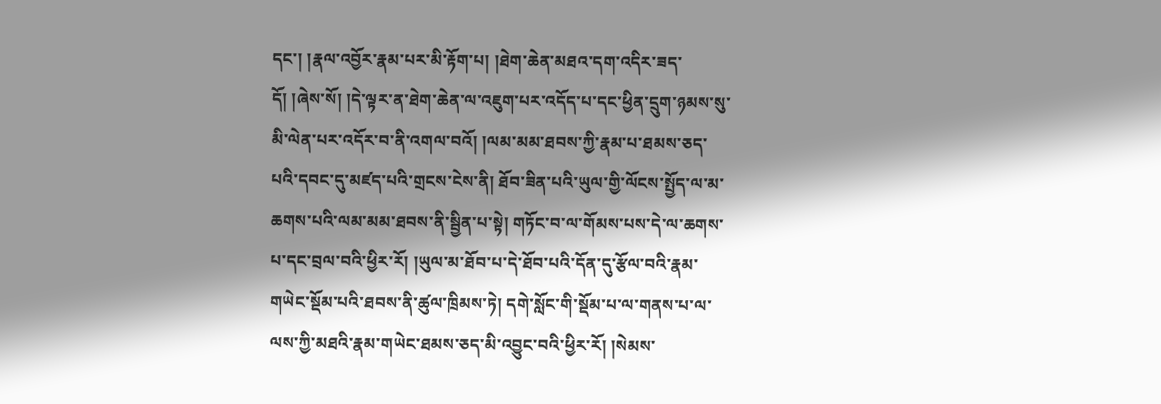དང་། །རྣལ་འབྱོར་རྣམ་པར་མི་རྟོག་པ། །ཐེག་ཆེན་མཐའ་དག་འདིར་ཟད་དོ། །ཞེས་སོ། །དེ་ལྟར་ན་ཐེག་ཆེན་ལ་འཇུག་པར་འདོད་པ་དང་ཕྱིན་དྲུག་ཉམས་སུ་མི་ལེན་པར་འདོར་བ་ནི་འགལ་བའོ། །ལམ་མམ་ཐབས་ཀྱི་རྣམ་པ་ཐམས་ཅད་པའི་དབང་དུ་མཛད་པའི་གྲངས་ངེས་ནི། ཐོབ་ཟིན་པའི་ཡུལ་གྱི་ལོངས་སྤྱོད་ལ་མ་ཆགས་པའི་ལམ་མམ་ཐབས་ནི་སྦྱིན་པ་སྟེ། གཏོང་བ་ལ་གོམས་པས་དེ་ལ་ཆགས་པ་དང་བྲལ་བའི་ཕྱིར་རོ། །ཡུལ་མ་ཐོབ་པ་དེ་ཐོབ་པའི་དོན་དུ་རྩོལ་བའི་རྣམ་གཡེང་སྡོམ་པའི་ཐབས་ནི་ཚུལ་ཁྲིམས་ཏེ། དགེ་སློང་གི་སྡོམ་པ་ལ་གནས་པ་ལ་ལས་ཀྱི་མཐའི་རྣམ་གཡེང་ཐམས་ཅད་མི་འབྱུང་བའི་ཕྱིར་རོ། །སེམས་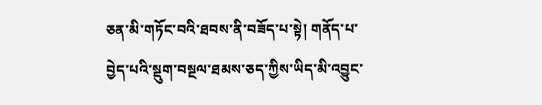ཅན་མི་གཏོང་བའི་ཐབས་ནི་བཟོད་པ་སྟེ། གནོད་པ་བྱེད་པའི་སྡུག་བསྔལ་ཐམས་ཅད་ཀྱིས་ཡིད་མི་འབྱུང་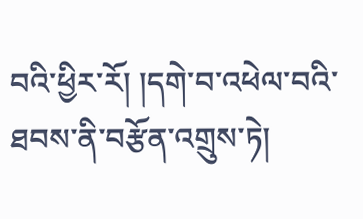བའི་ཕྱིར་རོ། །དགེ་བ་འཕེལ་བའི་ཐབས་ནི་བརྩོན་འགྲུས་ཏེ།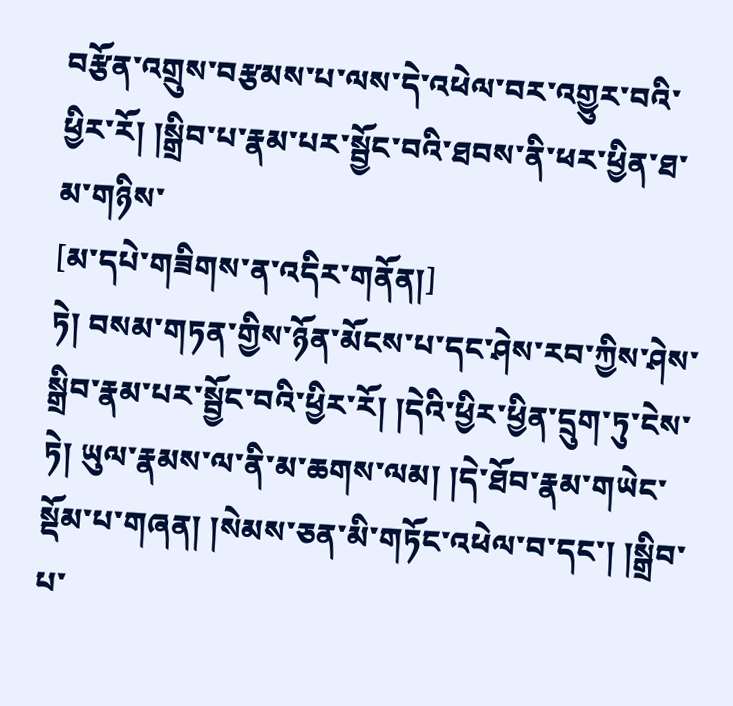བརྩོན་འགྲུས་བརྩམས་པ་ལས་དེ་འཕེལ་བར་འགྱུར་བའི་ཕྱིར་རོ། །སྒྲིབ་པ་རྣམ་པར་སྦྱོང་བའི་ཐབས་ནི་ཕར་ཕྱིན་ཐ་མ་གཉིས་
[མ་དཔེ་གཟིགས་ན་འདིར་གནོན།]
ཏེ། བསམ་གཏན་གྱིས་ཉོན་མོངས་པ་དང་ཤེས་རབ་ཀྱིས་ཤེས་སྒྲིབ་རྣམ་པར་སྦྱོང་བའི་ཕྱིར་རོ། །དེའི་ཕྱིར་ཕྱིན་དྲུག་ཏུ་ངེས་ཏེ། ཡུལ་རྣམས་ལ་ནི་མ་ཆགས་ལམ། །དེ་ཐོབ་རྣམ་གཡེང་སྡོམ་པ་གཞན། །སེམས་ཅན་མི་གཏོང་འཕེལ་བ་དང་། །སྒྲིབ་པ་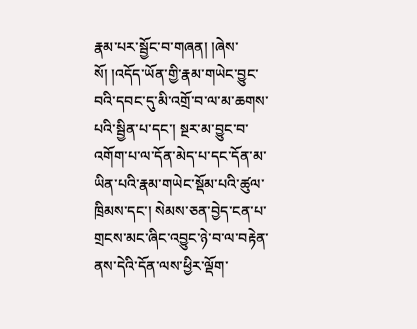རྣམ་པར་སྦྱོང་བ་གཞན། །ཞེས་སོ། །འདོད་ཡོན་གྱི་རྣམ་གཡེང་བྱུང་བའི་དབང་དུ་མི་འགྲོ་བ་ལ་མ་ཆགས་པའི་སྦྱིན་པ་དང་། སྔར་མ་བྱུང་བ་འགོག་པ་ལ་དོན་མེད་པ་དང་དོན་མ་ཡིན་པའི་རྣམ་གཡེང་སྡོམ་པའི་ཚུལ་ཁྲིམས་དང་། སེམས་ཅན་བྱེད་ངན་པ་གྲངས་མང་ཞིང་འབྱུང་ཉེ་བ་ལ་བརྟེན་ནས་དེའི་དོན་ལས་ཕྱིར་ལྡོག་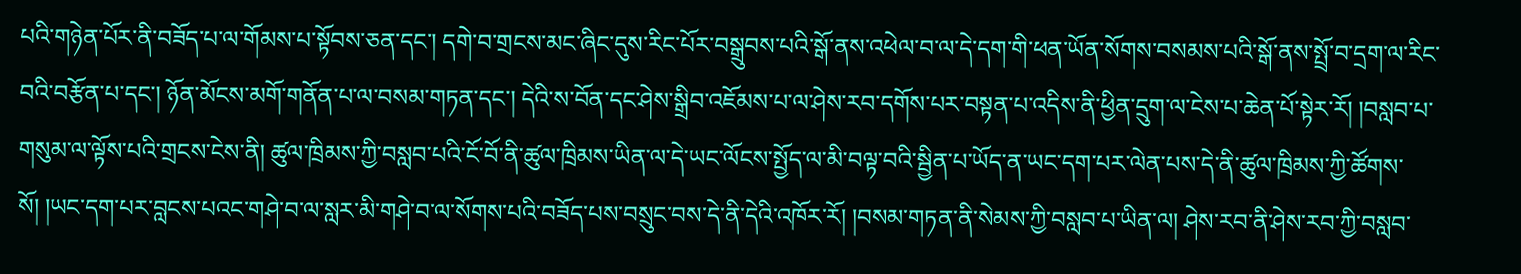པའི་གཉེན་པོར་ནི་བཟོད་པ་ལ་གོམས་པ་སྟོབས་ཅན་དང་། དགེ་བ་གྲངས་མང་ཞིང་དུས་རིང་པོར་བསྒྲུབས་པའི་སྒོ་ནས་འཕེལ་བ་ལ་དེ་དག་གི་ཕན་ཡོན་སོགས་བསམས་པའི་སྒོ་ནས་སྤྲོ་བ་དྲག་ལ་རིང་བའི་བརྩོན་པ་དང་། ཉོན་མོངས་མགོ་གནོན་པ་ལ་བསམ་གཏན་དང་། དེའི་ས་བོན་དང་ཤེས་སྒྲིབ་འཇོམས་པ་ལ་ཤེས་རབ་དགོས་པར་བསྟན་པ་འདིས་ནི་ཕྱིན་དྲུག་ལ་ངེས་པ་ཆེན་པོ་སྟེར་རོ། །བསླབ་པ་གསུམ་ལ་ལྟོས་པའི་གྲངས་ངེས་ནི། ཚུལ་ཁྲིམས་ཀྱི་བསླབ་པའི་ངོ་བོ་ནི་ཚུལ་ཁྲིམས་ཡིན་ལ་དེ་ཡང་ལོངས་སྤྱོད་ལ་མི་བལྟ་བའི་སྦྱིན་པ་ཡོད་ན་ཡང་དག་པར་ལེན་པས་དེ་ནི་ཚུལ་ཁྲིམས་ཀྱི་ཚོགས་སོ། །ཡང་དག་པར་བླངས་པའང་གཤེ་བ་ལ་སླར་མི་གཤེ་བ་ལ་སོགས་པའི་བཟོད་པས་བསྲུང་བས་དེ་ནི་དེའི་འཁོར་རོ། །བསམ་གཏན་ནི་སེམས་ཀྱི་བསླབ་པ་ཡིན་ལ། ཤེས་རབ་ནི་ཤེས་རབ་ཀྱི་བསླབ་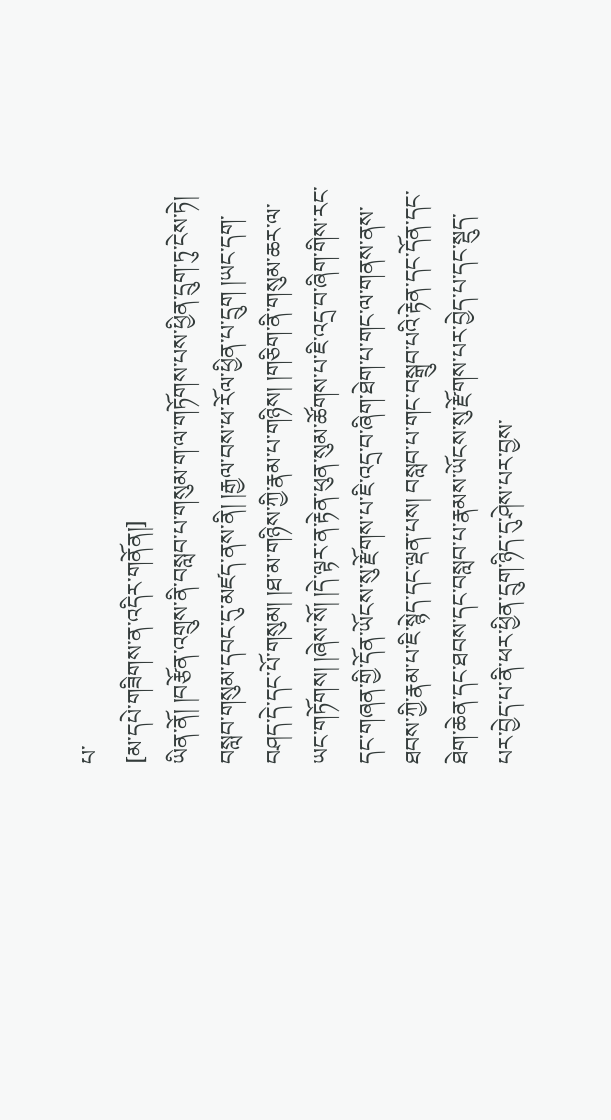པ་
[མ་དཔེ་གཟིགས་ན་འདིར་གནོན།]
ཡིན་ནོ། །བརྩོན་འགྲུས་ནི་བསླབ་པ་གསུམ་ག་ལ་གཏོགས་པས་ཕྱིན་དྲུག་ཏུ་ངེས་ཏེ། བསླབ་གསུམ་དབང་དུ་མཛད་ནས་ནི། །རྒྱལ་བས་ཕ་རོལ་ཕྱིན་པ་དྲུག །ཡང་དག་བཤད་དེ་དང་པོ་གསུམ། །ཐ་མ་གཉིས་ཀྱི་རྣམ་པ་གཉིས། །གཅིག་ནི་གསུམ་ཆར་ལ་ཡང་གཏོགས། །ཞེས་སོ། །དེ་ལྟར་ན་རྟེན་ཕུན་སུམ་ཚོགས་པ་ཇི་འདྲ་བ་ཞིག་གིས་རང་དང་གཞན་གྱི་དོན་ཡོངས་སུ་རྫོགས་པ་ཇི་འདྲ་བ་ཞིག་ཐེག་པ་གང་ལ་གནས་ནས་ཐབས་ཀྱི་རྣམ་པ་ཇི་སྙེད་དང་ལྡན་པས། བསླབ་པ་གང་བསྒྲུབ་པའི་རྟེན་དང་དོན་དང་ཐེག་ཆེན་དང་ཐབས་དང་བསླབ་པ་རྣམས་ཡོངས་སུ་རྫོགས་པར་བྱེད་པ་དང་སྡུད་པར་བྱེད་པ་ནི་ཕར་ཕྱིན་དྲུག་ཉིད་དུ་ཤེས་པར་བྱས་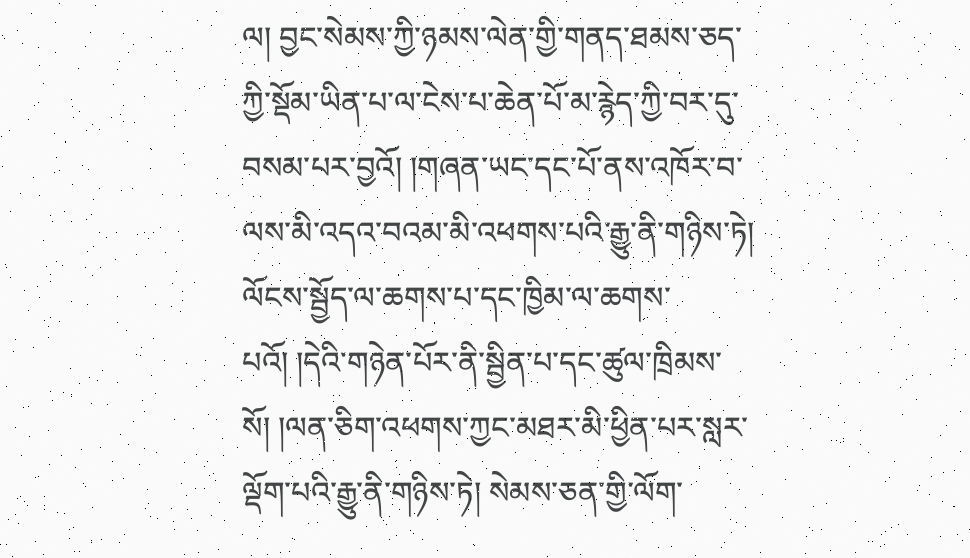ལ། བྱང་སེམས་ཀྱི་ཉམས་ལེན་གྱི་གནད་ཐམས་ཅད་ཀྱི་སྡོམ་ཡིན་པ་ལ་ངེས་པ་ཆེན་པོ་མ་རྙེད་ཀྱི་བར་དུ་བསམ་པར་བྱའོ། །གཞན་ཡང་དང་པོ་ནས་འཁོར་བ་ལས་མི་འདའ་བའམ་མི་འཕགས་པའི་རྒྱུ་ནི་གཉིས་ཏེ། ལོངས་སྦྱོད་ལ་ཆགས་པ་དང་ཁྱིམ་ལ་ཆགས་པའོ། །དེའི་གཉེན་པོར་ནི་སྦྱིན་པ་དང་ཚུལ་ཁྲིམས་སོ། །ལན་ཅིག་འཕགས་ཀྱང་མཐར་མི་ཕྱིན་པར་སླར་ལྡོག་པའི་རྒྱུ་ནི་གཉིས་ཏེ། སེམས་ཅན་གྱི་ལོག་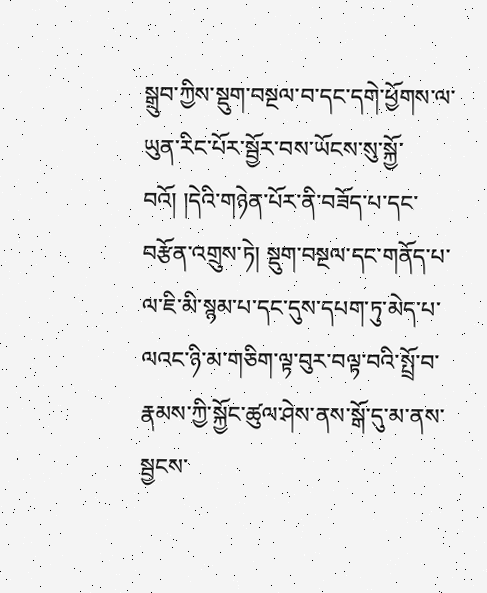སྒྲུབ་ཀྱིས་སྡུག་བསྔལ་བ་དང་དགེ་ཕྱོགས་ལ་ཡུན་རིང་པོར་སྦྱོར་བས་ཡོངས་སུ་སྐྱོ་བའོ། །དེའི་གཉེན་པོར་ནི་བཟོད་པ་དང་བརྩོན་འགྲུས་ཏེ། སྡུག་བསྔལ་དང་གནོད་པ་ལ་ཇི་མི་སྙམ་པ་དང་དུས་དཔག་ཏུ་མེད་པ་ལའང་ཉི་མ་གཅིག་ལྟ་བུར་བལྟ་བའི་སྤྲོ་བ་རྣམས་ཀྱི་སྐྱོང་ཚུལ་ཤེས་ནས་སྒོ་དུ་མ་ནས་སྦྱངས་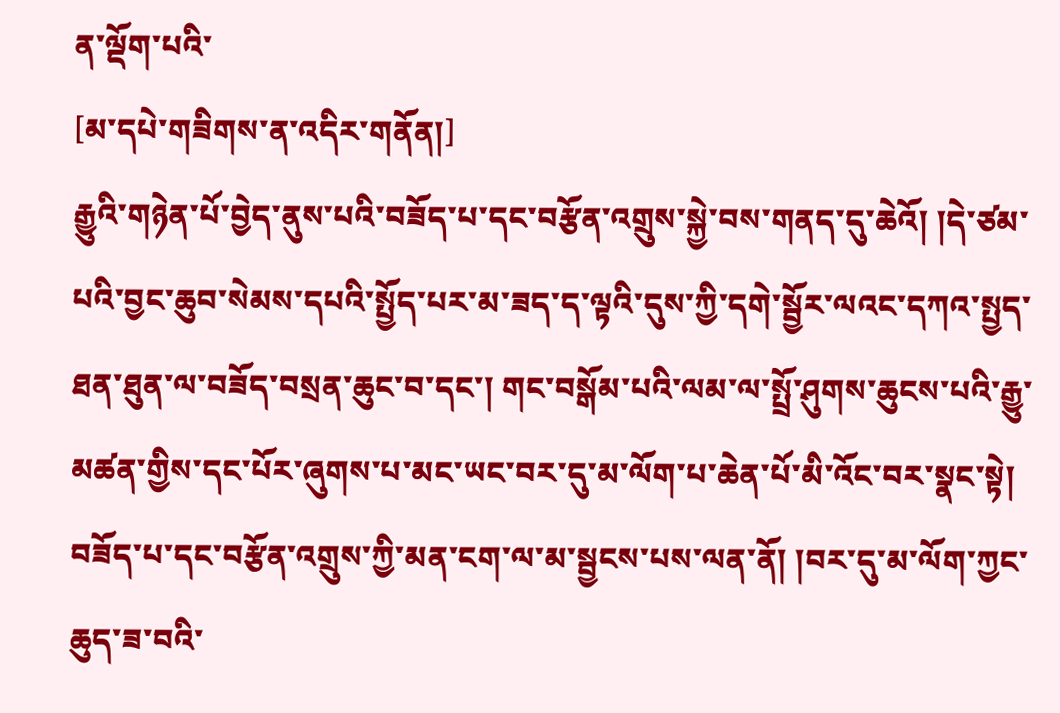ན་ལྡོག་པའི་
[མ་དཔེ་གཟིགས་ན་འདིར་གནོན།]
རྒྱུའི་གཉེན་པོ་བྱེད་ནུས་པའི་བཟོད་པ་དང་བརྩོན་འགྲུས་སྐྱེ་བས་གནད་དུ་ཆེའོ། །དེ་ཙམ་པའི་བྱང་ཆུབ་སེམས་དཔའི་སྤྱོད་པར་མ་ཟད་ད་ལྟའི་དུས་ཀྱི་དགེ་སྦྱོར་ལའང་དཀའ་སྤྱད་ཐན་ཐུན་ལ་བཟོད་བསྲན་ཆུང་བ་དང་། གང་བསྒོམ་པའི་ལམ་ལ་སྤྲོ་ཤུགས་ཆུངས་པའི་རྒྱུ་མཚན་གྱིས་དང་པོར་ཞུགས་པ་མང་ཡང་བར་དུ་མ་ལོག་པ་ཆེན་པོ་མི་འོང་བར་སྣང་སྟེ། བཟོད་པ་དང་བརྩོན་འགྲུས་ཀྱི་མན་ངག་ལ་མ་སྦྱངས་པས་ལན་ནོ། །བར་དུ་མ་ལོག་ཀྱང་ཆུད་ཟ་བའི་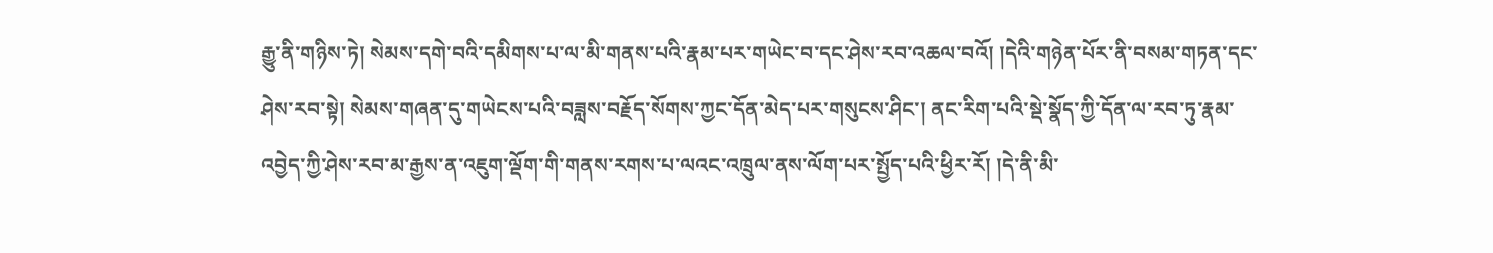རྒྱུ་ནི་གཉིས་ཏེ། སེམས་དགེ་བའི་དམིགས་པ་ལ་མི་གནས་པའི་རྣམ་པར་གཡེང་བ་དང་ཤེས་རབ་འཆལ་བའོ། །དེའི་གཉེན་པོར་ནི་བསམ་གཏན་དང་ཤེས་རབ་སྟེ། སེམས་གཞན་དུ་གཡེངས་པའི་བཟླས་བརྗོད་སོགས་ཀྱང་དོན་མེད་པར་གསུངས་ཤིང་། ནང་རིག་པའི་སྡེ་སྣོད་ཀྱི་དོན་ལ་རབ་ཏུ་རྣམ་འབྱེད་ཀྱི་ཤེས་རབ་མ་རྒྱས་ན་འཇུག་ལྡོག་གི་གནས་རགས་པ་ལའང་འཁྲུལ་ནས་ལོག་པར་སྤྱོད་པའི་ཕྱིར་རོ། །དེ་ནི་མི་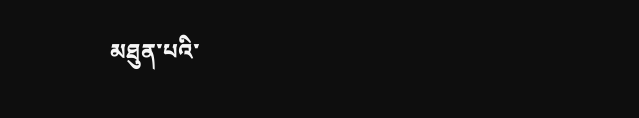མཐུན་པའི་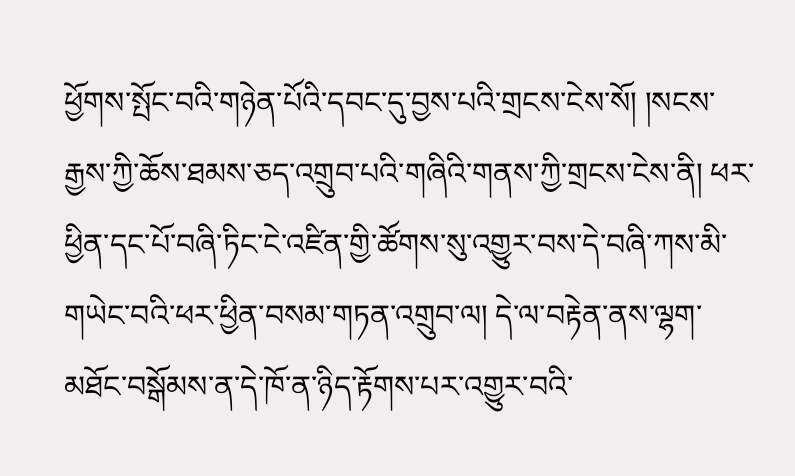ཕྱོགས་སྤོང་བའི་གཉེན་པོའི་དབང་དུ་བྱས་པའི་གྲངས་ངེས་སོ། །སངས་རྒྱས་ཀྱི་ཆོས་ཐམས་ཅད་འགྲུབ་པའི་གཞིའི་གནས་ཀྱི་གྲངས་ངེས་ནི། ཕར་ཕྱིན་དང་པོ་བཞི་ཏིང་ངེ་འཛིན་གྱི་ཚོགས་སུ་འགྱུར་བས་དེ་བཞི་ཀས་མི་གཡེང་བའི་ཕར་ཕྱིན་བསམ་གཏན་འགྲུབ་ལ། དེ་ལ་བརྟེན་ནས་ལྷག་མཐོང་བསྒོམས་ན་དེ་ཁོ་ན་ཉིད་རྟོགས་པར་འགྱུར་བའི་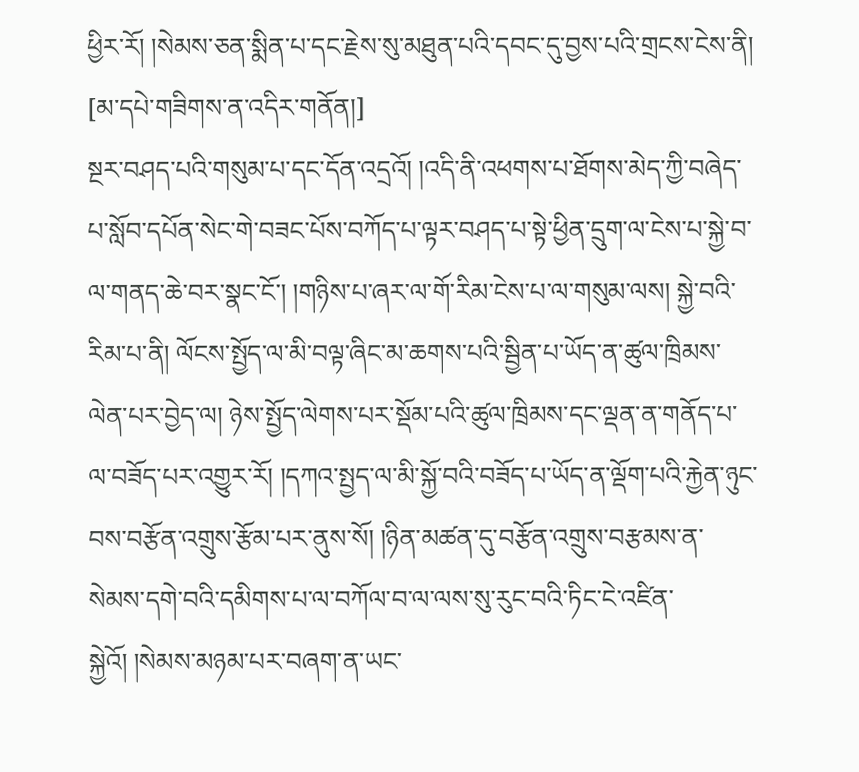ཕྱིར་རོ། །སེམས་ཅན་སྨིན་པ་དང་རྗེས་སུ་མཐུན་པའི་དབང་དུ་བྱས་པའི་གྲངས་ངེས་ནི།
[མ་དཔེ་གཟིགས་ན་འདིར་གནོན།]
སྔར་བཤད་པའི་གསུམ་པ་དང་དོན་འདྲའོ། །འདི་ནི་འཕགས་པ་ཐོགས་མེད་ཀྱི་བཞེད་པ་སློབ་དཔོན་སེང་གེ་བཟང་པོས་བཀོད་པ་ལྟར་བཤད་པ་སྟེ་ཕྱིན་དྲུག་ལ་ངེས་པ་སྐྱེ་བ་ལ་གནད་ཆེ་བར་སྣང་ངོ་། །གཉིས་པ་ཞར་ལ་གོ་རིམ་ངེས་པ་ལ་གསུམ་ལས། སྐྱེ་བའི་རིམ་པ་ནི། ལོངས་སྤྱོད་ལ་མི་བལྟ་ཞིང་མ་ཆགས་པའི་སྦྱིན་པ་ཡོད་ན་ཚུལ་ཁྲིམས་ལེན་པར་བྱེད་ལ། ཉེས་སྤྱོད་ལེགས་པར་སྡོམ་པའི་ཚུལ་ཁྲིམས་དང་ལྡན་ན་གནོད་པ་ལ་བཟོད་པར་འགྱུར་རོ། །དཀའ་སྤྱད་ལ་མི་སྐྱོ་བའི་བཟོད་པ་ཡོད་ན་ལྡོག་པའི་རྐྱེན་ཉུང་བས་བརྩོན་འགྲུས་རྩོམ་པར་ནུས་སོ། །ཉིན་མཚན་དུ་བརྩོན་འགྲུས་བརྩམས་ན་སེམས་དགེ་བའི་དམིགས་པ་ལ་བཀོལ་བ་ལ་ལས་སུ་རུང་བའི་ཏིང་ངེ་འཛིན་སྐྱེའོ། །སེམས་མཉམ་པར་བཞག་ན་ཡང་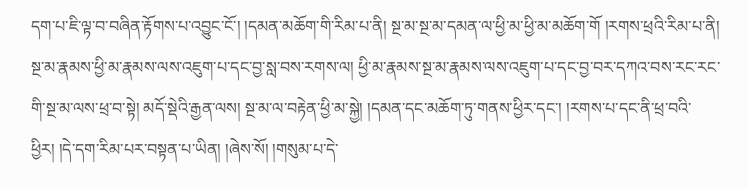དག་པ་ཇི་ལྟ་བ་བཞིན་རྟོགས་པ་འབྱུང་ངོ་། །དམན་མཆོག་གི་རིམ་པ་ནི། སྔ་མ་སྔ་མ་དམན་ལ་ཕྱི་མ་ཕྱི་མ་མཆོག་གོ །རགས་ཕྲའི་རིམ་པ་ནི། སྔ་མ་རྣམས་ཕྱི་མ་རྣམས་ལས་འཇུག་པ་དང་བྱ་སླ་བས་རགས་ལ། ཕྱི་མ་རྣམས་སྔ་མ་རྣམས་ལས་འཇུག་པ་དང་བྱ་བར་དཀའ་བས་རང་རང་གི་སྔ་མ་ལས་ཕྲ་བ་སྟེ། མདོ་སྡེའི་རྒྱན་ལས། སྔ་མ་ལ་བརྟེན་ཕྱི་མ་སྐྱེ། །དམན་དང་མཆོག་ཏུ་གནས་ཕྱིར་དང་། །རགས་པ་དང་ནི་ཕྲ་བའི་ཕྱིར། །དེ་དག་རིམ་པར་བསྟན་པ་ཡིན། །ཞེས་སོ། །གསུམ་པ་དེ་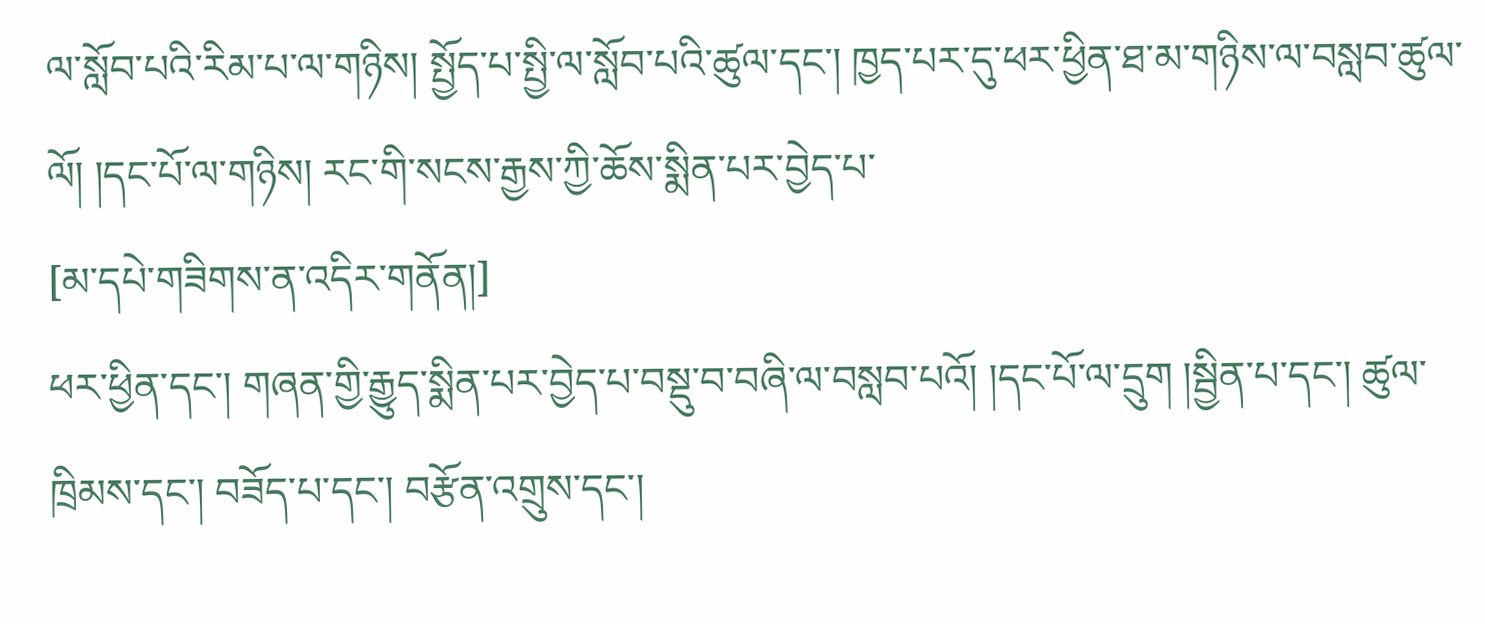ལ་སློབ་པའི་རིམ་པ་ལ་གཉིས། སྤྱོད་པ་སྤྱི་ལ་སློབ་པའི་ཚུལ་དང་། ཁྱད་པར་དུ་ཕར་ཕྱིན་ཐ་མ་གཉིས་ལ་བསླབ་ཚུལ་ལོ། །དང་པོ་ལ་གཉིས། རང་གི་སངས་རྒྱས་ཀྱི་ཆོས་སྨིན་པར་བྱེད་པ་
[མ་དཔེ་གཟིགས་ན་འདིར་གནོན།]
ཕར་ཕྱིན་དང་། གཞན་གྱི་རྒྱུད་སྨིན་པར་བྱེད་པ་བསྡུ་བ་བཞི་ལ་བསླབ་པའོ། །དང་པོ་ལ་དྲུག །སྦྱིན་པ་དང་། ཚུལ་ཁྲིམས་དང་། བཟོད་པ་དང་། བརྩོན་འགྲུས་དང་།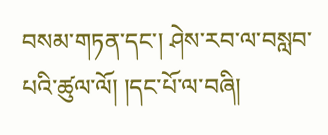བསམ་གཏན་དང་། ཤེས་རབ་ལ་བསླབ་པའི་ཚུལ་ལོ། །དང་པོ་ལ་བཞི།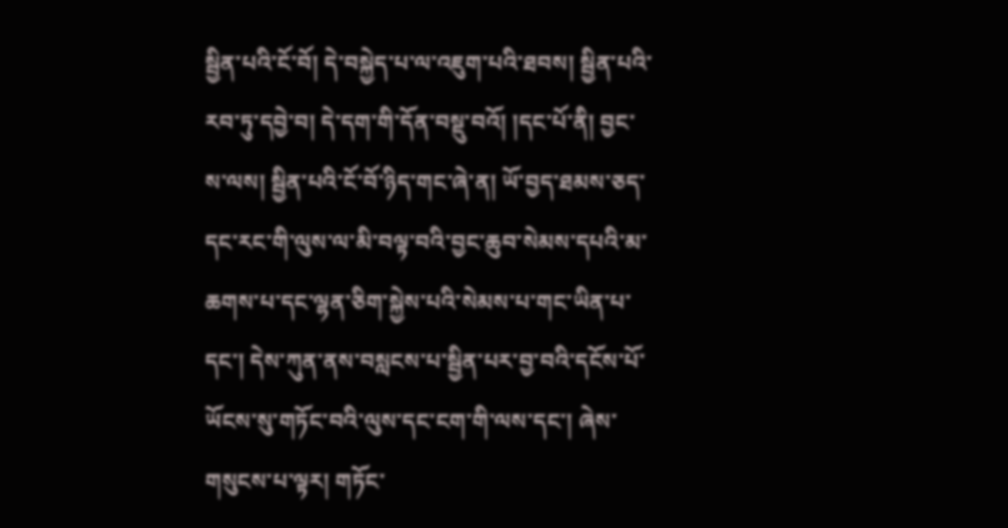སྦྱིན་པའི་ངོ་བོ། དེ་བསྐྱེད་པ་ལ་འཇུག་པའི་ཐབས། སྦྱིན་པའི་རབ་ཏུ་དབྱེ་བ། དེ་དག་གི་དོན་བསྡུ་བའོ། །དང་པོ་ནི། བྱང་ས་ལས། སྦྱིན་པའི་ངོ་བོ་ཉིད་གང་ཞེ་ན། ཡོ་བྱད་ཐམས་ཅད་དང་རང་གི་ལུས་ལ་མི་བལྟ་བའི་བྱང་ཆུབ་སེམས་དཔའི་མ་ཆགས་པ་དང་ལྷན་ཅིག་སྐྱེས་པའི་སེམས་པ་གང་ཡིན་པ་དང་། དེས་ཀུན་ནས་བསླངས་པ་སྦྱིན་པར་བྱ་བའི་དངོས་པོ་ཡོངས་སུ་གཏོང་བའི་ལུས་དང་ངག་གི་ལས་དང་། ཞེས་གསུངས་པ་ལྟར། གཏོང་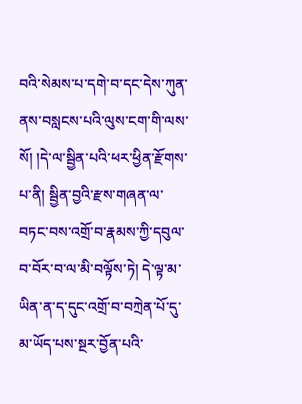བའི་སེམས་པ་དགེ་བ་དང་དེས་ཀུན་ནས་བསླངས་པའི་ལུས་ངག་གི་ལས་སོ། །དེ་ལ་སྦྱིན་པའི་ཕར་ཕྱིན་རྫོགས་པ་ནི། སྦྱིན་བྱའི་རྫས་གཞན་ལ་བཏང་བས་འགྲོ་བ་རྣམས་ཀྱི་དབུལ་བ་བོར་བ་ལ་མི་བལྟོས་ཏེ། དེ་ལྟ་མ་ཡིན་ན་ད་དུང་འགྲོ་བ་བཀྲེན་པོ་དུ་མ་ཡོད་པས་སྔར་བྱོན་པའི་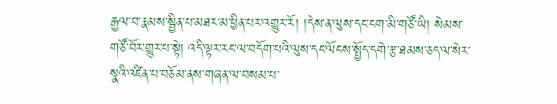རྒྱལ་བ་རྣམས་སྦྱིན་པ་མཐར་མ་ཕྱིན་པར་འགྱུར་རོ། །དེས་ན་ལུས་དང་ངག་མི་གཙོ་ཡི། སེམས་གཙོ་བོར་གྱུར་པ་སྟེ། འདི་ལྟར་རང་ལ་བདོག་པའི་ལུས་དང་ལོངས་སྤྱོད་དགེ་རྩ་ཐམས་ཅད་ལ་སེར་སྣའི་འཛིན་པ་བཅོམ་ནས་གཞན་ལ་བསམ་པ་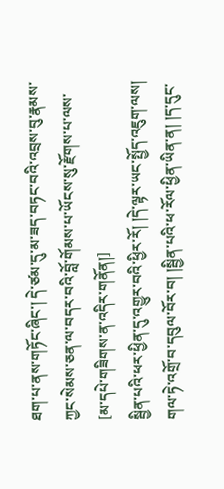ཐག་པ་ནས་གཏོང་ཞིང་། དེ་ཙམ་དུ་མ་ཟད་བཏང་བའི་འབྲས་བུ་རྣམས་ཀྱང་སེམས་ཅན་ལ་བདར་བའི་བློ་གོམས་པ་ཡོངས་སུ་རྫོགས་པ་ལས་
[མ་དཔེ་གཟིགས་ན་འདིར་གནོན།]
སྦྱིན་པའི་ཕར་ཕྱིན་དུ་འགྱུར་བའི་ཕྱིར་རོ། །དེ་ལྟར་ཡང་སྤྱོད་འཇུག་ལས། གལ་ཏེ་འགྲོ་བ་དབུལ་བོར་བ། །སྦྱིན་པའི་ཕ་རོལ་ཕྱིན་ཡིན་ན། །ད་དུང་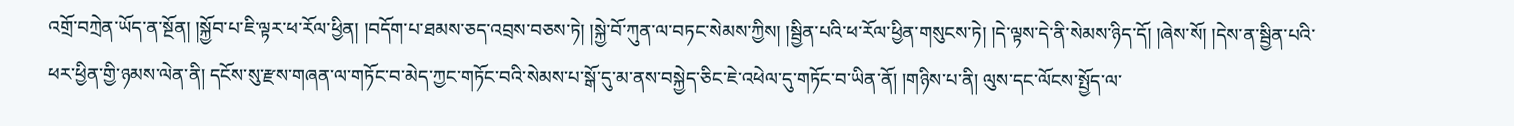འགྲོ་བཀྲེན་ཡོད་ན་སྔོན། །སྐྱོབ་པ་ཇི་ལྟར་ཕ་རོལ་ཕྱིན། །བདོག་པ་ཐམས་ཅད་འབྲས་བཅས་ཏེ། །སྐྱེ་བོ་ཀུན་ལ་བཏང་སེམས་ཀྱིས། །སྦྱིན་པའི་ཕ་རོལ་ཕྱིན་གསུངས་ཏེ། །དེ་ལྟས་དེ་ནི་སེམས་ཉིད་དོ། །ཞེས་སོ། །དེས་ན་སྦྱིན་པའི་ཕར་ཕྱིན་གྱི་ཉམས་ལེན་ནི། དངོས་སུ་རྫས་གཞན་ལ་གཏོང་བ་མེད་ཀྱང་གཏོང་བའི་སེམས་པ་སྒོ་དུ་མ་ནས་བསྐྱེད་ཅིང་ཇེ་འཕེལ་དུ་གཏོང་བ་ཡིན་ནོ། །གཉིས་པ་ནི། ལུས་དང་ལོངས་སྤྱོད་ལ་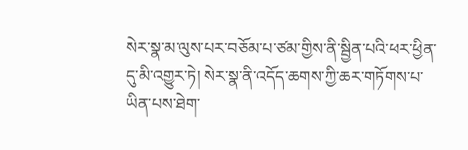སེར་སྣ་མ་ལུས་པར་བཅོམ་པ་ཙམ་གྱིས་ནི་སྦྱིན་པའི་ཕར་ཕྱིན་དུ་མི་འགྱུར་ཏེ། སེར་སྣ་ནི་འདོད་ཆགས་ཀྱི་ཆར་གཏོགས་པ་ཡིན་པས་ཐེག་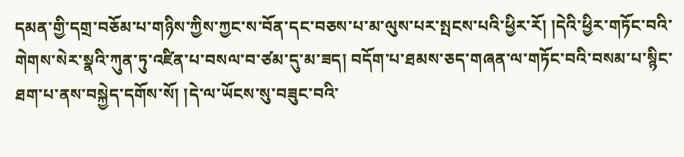དམན་གྱི་དགྲ་བཅོམ་པ་གཉིས་ཀྱིས་ཀྱང་ས་བོན་དང་བཅས་པ་མ་ལུས་པར་སྤངས་པའི་ཕྱིར་རོ། །དེའི་ཕྱིར་གཏོང་བའི་གེགས་སེར་སྣའི་ཀུན་ཏུ་འཛིན་པ་བསལ་བ་ཙམ་དུ་མ་ཟད། བདོག་པ་ཐམས་ཅད་གཞན་ལ་གཏོང་བའི་བསམ་པ་སྙིང་ཐག་པ་ནས་བསྐྱེད་དགོས་སོ། །དེ་ལ་ཡོངས་སུ་བཟུང་བའི་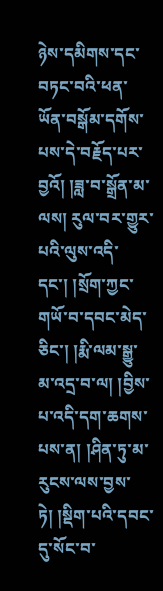ཉེས་དམིགས་དང་བཏང་བའི་ཕན་ཡོན་བསྒོམ་དགོས་པས་དེ་བརྗོད་པར་བྱའོ། །ཟླ་བ་སྒྲོན་མ་ལས། རུལ་བར་གྱུར་པའི་ལུས་འདི་དང་། །སྲོག་ཀྱང་གཡོ་བ་དབང་མེད་ཅིང་། །རྨི་ལམ་སྒྱུ་མ་འདྲ་བ་ལ། །བྱིས་པ་འདི་དག་ཆགས་པས་ན། །ཤིན་ཏུ་མ་རུངས་ལས་བྱས་ཏེ། །སྡིག་པའི་དབང་དུ་སོང་བ་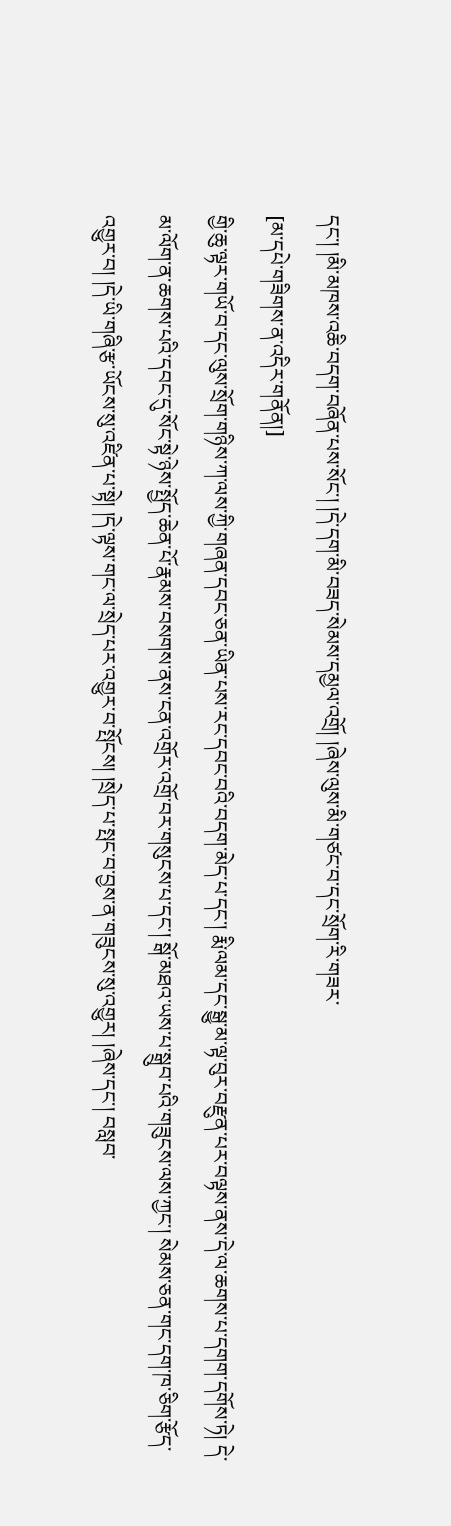དང་། །མི་མཁས་འཆི་བདག་བཞོན་པས་སོང་། །དེ་དག་མི་བཟད་སེམས་དམྱལ་འགྲོ། །ཞེས་ལུས་མི་གཙང་བ་དང་སྲོག་རི་གཟར་
[མ་དཔེ་གཟིགས་ན་འདིར་གནོན།]
གྱི་ཆུ་ལྟར་གཡོ་བ་དང་ལུས་སྲོག་གཉིས་ཀ་ལས་ཀྱི་གཞན་དབང་ཅན་ཡིན་པས་རང་དབང་བའི་བདག་མེད་པ་དང་། རྨི་ལམ་དང་སྒྱུ་མ་ལྟ་བུར་བརྫུན་པར་བལྟས་ནས་དེ་ལ་ཆགས་པ་དགག་དགོས་ཏེ། དེ་མ་ལོག་ན་ཆགས་པའི་དབང་དུ་སོང་སྟེ་ཉེས་སྤྱོད་ཆེན་པོ་རྣམས་བསགས་ནས་ངན་འགྲོར་འགྲོ་བར་གསུངས་པ་དང་། སྒོ་མཐའ་ཡས་པ་སྒྲུབ་པའི་གཟུངས་ལས་ཀྱང་། སེམས་ཅན་གང་དག་ཁ་ཅིག་རྩོད་འགྱུར་བ། །དེ་ཡི་གཞི་རྩ་ཡོངས་སུ་འཛིན་པ་སྟེ། །དེ་ལྟས་གང་ལ་སྲེད་པར་འགྱུར་བ་སྤོངས། །སྲེད་པ་སྤང་བ་བྱས་ན་གཟུངས་སུ་འགྱུར། །ཞེས་དང་། བསླབ་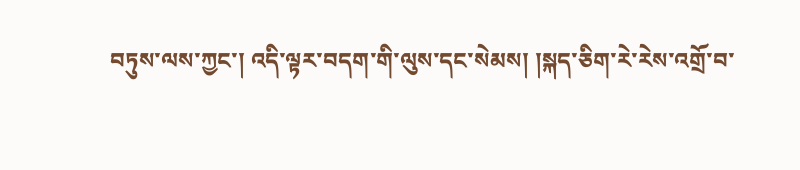བཏུས་ལས་ཀྱང་། འདི་ལྟར་བདག་གི་ལུས་དང་སེམས། །སྐད་ཅིག་རེ་རེས་འགྲོ་བ་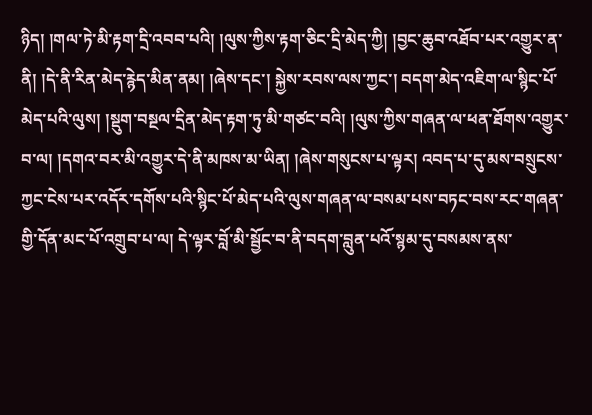ཉིད། །གལ་ཏེ་མི་རྟག་དྲི་འབབ་པའི། །ལུས་ཀྱིས་རྟག་ཅིང་དྲི་མེད་ཀྱི། །བྱང་ཆུབ་འཐོབ་པར་འགྱུར་ན་ནི། །དེ་ནི་རིན་མེད་རྙེད་མིན་ནམ། །ཞེས་དང་། སྐྱེས་རབས་ལས་ཀྱང་། བདག་མེད་འཇིག་ལ་སྙིང་པོ་མེད་པའི་ལུས། །སྡུག་བསྔལ་དྲིན་མེད་རྟག་ཏུ་མི་གཙང་བའི། །ལུས་ཀྱིས་གཞན་ལ་ཕན་ཐོགས་འགྱུར་བ་ལ། །དགའ་བར་མི་འགྱུར་དེ་ནི་མཁས་མ་ཡིན། །ཞེས་གསུངས་པ་ལྟར། འབད་པ་དུ་མས་བསྲུངས་ཀྱང་ངེས་པར་འདོར་དགོས་པའི་སྙིང་པོ་མེད་པའི་ལུས་གཞན་ལ་བསམ་པས་བཏང་བས་རང་གཞན་གྱི་དོན་མང་པོ་འགྲུབ་པ་ལ། དེ་ལྟར་བློ་མི་སྦྱོང་བ་ནི་བདག་བླུན་པའོ་སྙམ་དུ་བསམས་ནས་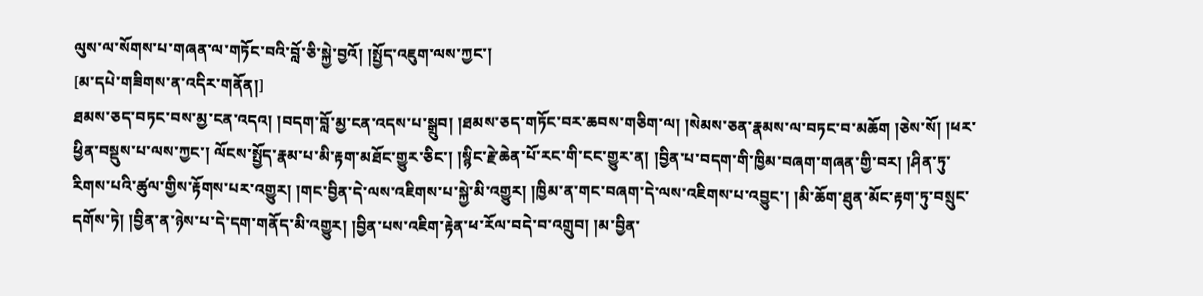ལུས་ལ་སོགས་པ་གཞན་ལ་གཏོང་བའི་བློ་ཅི་སྐྱེ་བྱའོ། །སྤྱོད་འཇུག་ལས་ཀྱང་།
[མ་དཔེ་གཟིགས་ན་འདིར་གནོན།]
ཐམས་ཅད་བཏང་བས་མྱ་ངན་འདའ། །བདག་བློ་མྱ་ངན་འདས་པ་སྒྲུབ། །ཐམས་ཅད་གཏོང་བར་ཆབས་གཅིག་ལ། །སེམས་ཅན་རྣམས་ལ་བཏང་བ་མཆོག །ཅེས་སོ། །ཕར་ཕྱིན་བསྡུས་པ་ལས་ཀྱང་། ལོངས་སྤྱོད་རྣམ་པ་མི་རྟག་མཐོང་གྱུར་ཅིང་། །སྙིང་རྗེ་ཆེན་པོ་རང་གི་ངང་གྱུར་ན། །བྱིན་པ་བདག་གི་ཁྱིམ་བཞག་གཞན་གྱི་བར། །ཤིན་ཏུ་རིགས་པའི་ཚུལ་གྱིས་རྟོགས་པར་འགྱུར། །གང་བྱིན་དེ་ལས་འཇིགས་པ་སྐྱེ་མི་འགྱུར། །ཁྱིམ་ན་གང་བཞག་དེ་ལས་འཇིགས་པ་འབྱུང་། །མི་ཆོག་ཐུན་མོང་རྟག་ཏུ་བསྲུང་དགོས་ཏེ། །བྱིན་ན་ཉེས་པ་དེ་དག་གནོད་མི་འགྱུར། །བྱིན་པས་འཇིག་རྟེན་ཕ་རོལ་བདེ་བ་འགྲུབ། །མ་བྱིན་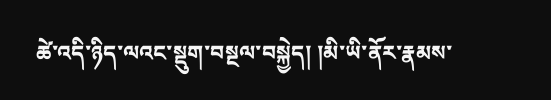ཚེ་འདི་ཉིད་ལའང་སྡུག་བསྔལ་བསྐྱེད། །མི་ཡི་ནོར་རྣམས་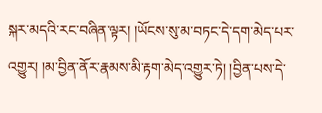སྐར་མདའི་རང་བཞིན་ལྟར། །ཡོངས་སུ་མ་བཏང་དེ་དག་མེད་པར་འགྱུར། །མ་བྱིན་ནོར་རྣམས་མི་རྟག་མེད་འགྱུར་ཏེ། །བྱིན་པས་དེ་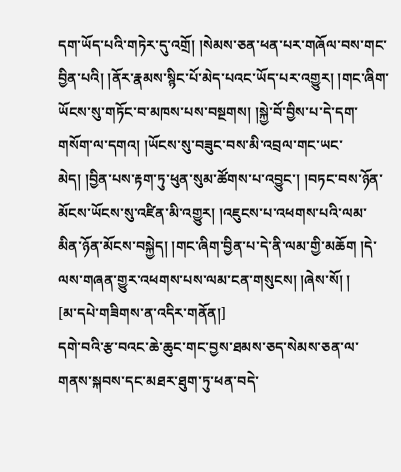དག་ཡོད་པའི་གཏེར་དུ་འགྲོ། །སེམས་ཅན་ཕན་པར་གཞོལ་བས་གང་བྱིན་པའི། །ནོར་རྣམས་སྙིང་པོ་མེད་པའང་ཡོད་པར་འགྱུར། །གང་ཞིག་ཡོངས་སུ་གཏོང་བ་མཁས་པས་བསྔགས། །སྐྱེ་བོ་བྱིས་པ་དེ་དག་གསོག་ལ་དགའ། །ཡོངས་སུ་བཟུང་བས་མི་འབྲལ་གང་ཡང་མེད། །བྱིན་པས་རྟག་ཏུ་ཕུན་སུམ་ཚོགས་པ་འབྱུང་། །བཏང་བས་ཉོན་མོངས་ཡོངས་སུ་འཛིན་མི་འགྱུར། །འཇུངས་པ་འཕགས་པའི་ལམ་མིན་ཉོན་མོངས་བསྐྱེད། །གང་ཞིག་བྱིན་པ་དེ་ནི་ལམ་གྱི་མཆོག །དེ་ལས་གཞན་གྱུར་འཕགས་པས་ལམ་ངན་གསུངས། །ཞེས་སོ། །
[མ་དཔེ་གཟིགས་ན་འདིར་གནོན།]
དགེ་བའི་རྩ་བའང་ཆེ་ཆུང་གང་བྱས་ཐམས་ཅད་སེམས་ཅན་ལ་གནས་སྐབས་དང་མཐར་ཐུག་ཏུ་ཕན་བདེ་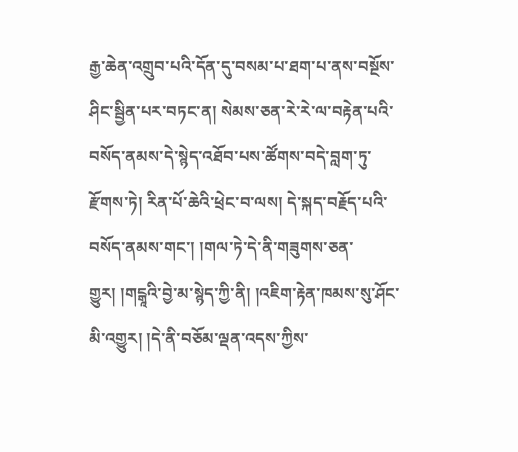རྒྱ་ཆེན་འགྲུབ་པའི་དོན་དུ་བསམ་པ་ཐག་པ་ནས་བསྔོས་ཤིང་སྦྱིན་པར་བཏང་ན། སེམས་ཅན་རེ་རེ་ལ་བརྟེན་པའི་བསོད་ནམས་དེ་སྙེད་འཐོབ་པས་ཚོགས་བདེ་བླག་ཏུ་རྫོགས་ཏེ། རིན་པོ་ཆེའི་ཕྲེང་བ་ལས། དེ་སྐད་བརྗོད་པའི་བསོད་ནམས་གང་། །གལ་ཏེ་དེ་ནི་གཟུགས་ཅན་གྱུར། །གངྒཱའི་བྱེ་མ་སྙེད་ཀྱི་ནི། །འཇིག་རྟེན་ཁམས་སུ་ཤོང་མི་འགྱུར། །དེ་ནི་བཅོམ་ལྡན་འདས་ཀྱིས་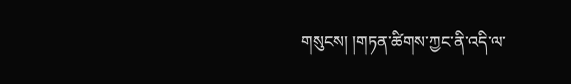གསུངས། །གཏན་ཚིགས་ཀྱང་ནི་འདི་ལ་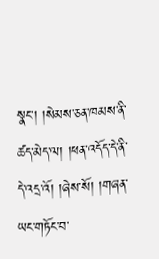སྣང་། །སེམས་ཅན་ཁམས་ནི་ཚད་མེད་ལ། །ཕན་འདོད་དེ་ནི་དེ་འདྲ་འོ། །ཞེས་སོ། །གཞན་ཡང་གཏོང་བ་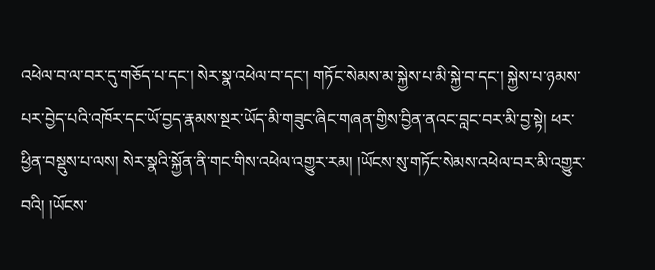འཕེལ་བ་ལ་བར་དུ་གཅོད་པ་དང་། སེར་སྣ་འཕེལ་བ་དང་། གཏོང་སེམས་མ་སྐྱེས་པ་མི་སྐྱེ་བ་དང་། སྐྱེས་པ་ཉམས་པར་བྱེད་པའི་འཁོར་དང་ཡོ་བྱད་རྣམས་སྔར་ཡོད་མི་གཟུང་ཞིང་གཞན་གྱིས་བྱིན་ནའང་བླང་བར་མི་བྱ་སྟེ། ཕར་ཕྱིན་བསྡུས་པ་ལས། སེར་སྣའི་སྐྱོན་ནི་གང་གིས་འཕེལ་འགྱུར་རམ། །ཡོངས་སུ་གཏོང་སེམས་འཕེལ་བར་མི་འགྱུར་བའི། །ཡོངས་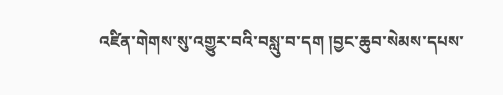འཛིན་གེགས་སུ་འགྱུར་བའི་བསླུ་བ་དག །བྱང་ཆུབ་སེམས་དཔས་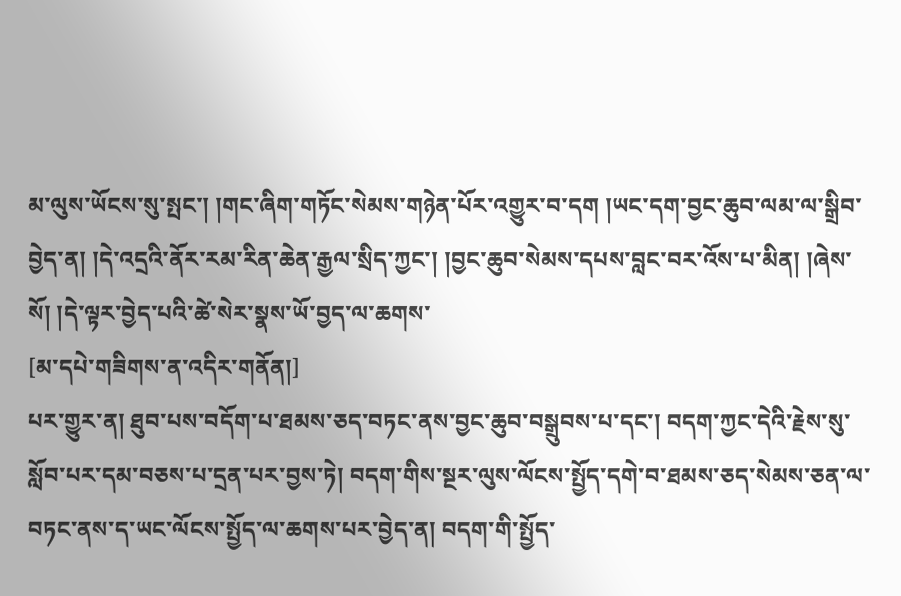མ་ལུས་ཡོངས་སུ་སྤང་། །གང་ཞིག་གཏོང་སེམས་གཉེན་པོར་འགྱུར་བ་དག །ཡང་དག་བྱང་ཆུབ་ལམ་ལ་སྒྲིབ་བྱེད་ན། །དེ་འདྲའི་ནོར་རམ་རིན་ཆེན་རྒྱལ་སྲིད་ཀྱང་། །བྱང་ཆུབ་སེམས་དཔས་བླང་བར་འོས་པ་མིན། །ཞེས་སོ། །དེ་ལྟར་བྱེད་པའི་ཚེ་སེར་སྣས་ཡོ་བྱད་ལ་ཆགས་
[མ་དཔེ་གཟིགས་ན་འདིར་གནོན།]
པར་གྱུར་ན། ཐུབ་པས་བདོག་པ་ཐམས་ཅད་བཏང་ནས་བྱང་ཆུབ་བསྒྲུབས་པ་དང་། བདག་ཀྱང་དེའི་རྗེས་སུ་སློབ་པར་དམ་བཅས་པ་དྲན་པར་བྱས་ཏེ། བདག་གིས་སྔར་ལུས་ལོངས་སྤྱོད་དགེ་བ་ཐམས་ཅད་སེམས་ཅན་ལ་བཏང་ནས་ད་ཡང་ལོངས་སྤྱོད་ལ་ཆགས་པར་བྱེད་ན། བདག་གི་སྤྱོད་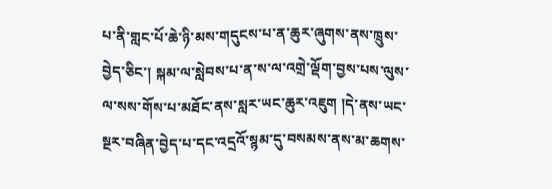པ་ནི་གླང་པོ་ཆེ་ཉི་མས་གདུངས་པ་ན་ཆུར་ཞུགས་ནས་ཁྲུས་བྱེད་ཅིང་། སྐམ་ལ་སླེབས་པ་ན་ས་ལ་འགྲེ་ལྡོག་བྱས་པས་ལུས་ལ་སས་གོས་པ་མཐོང་ནས་སླར་ཡང་ཆུར་འཇུག །དེ་ནས་ཡང་སྔར་བཞིན་བྱེད་པ་དང་འདྲའོ་སྙམ་དུ་བསམས་ནས་མ་ཆགས་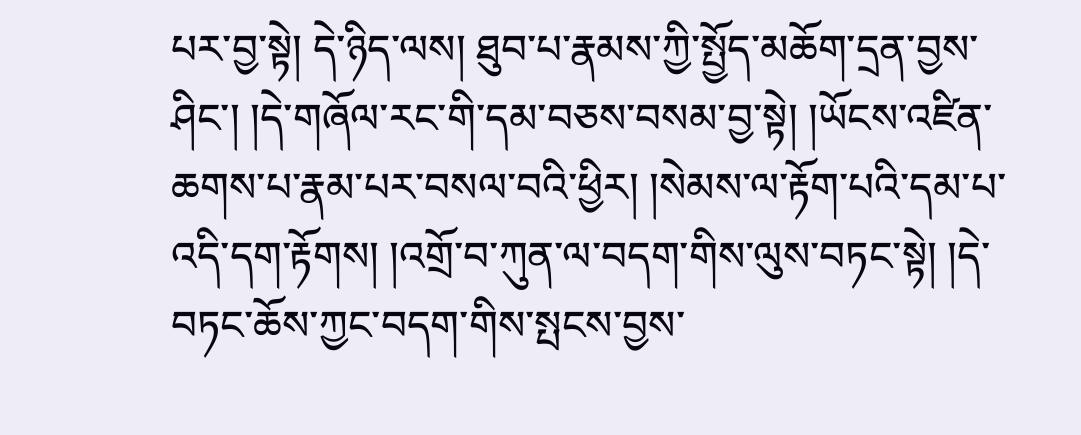པར་བྱ་སྟེ། དེ་ཉིད་ལས། ཐུབ་པ་རྣམས་ཀྱི་སྤྱོད་མཆོག་དྲན་བྱས་ཤིང་། །དེ་གཞོལ་རང་གི་དམ་བཅས་བསམ་བྱ་སྟེ། །ཡོངས་འཛིན་ཆགས་པ་རྣམ་པར་བསལ་བའི་ཕྱིར། །སེམས་ལ་རྟོག་པའི་དམ་པ་འདི་དག་རྟོགས། །འགྲོ་བ་ཀུན་ལ་བདག་གིས་ལུས་བཏང་སྟེ། །དེ་བཏང་ཆོས་ཀྱང་བདག་གིས་སྤངས་བྱས་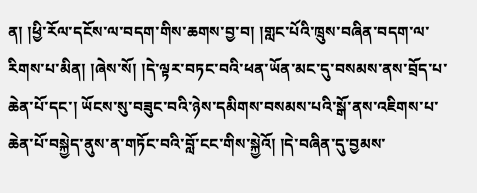ན། །ཕྱི་རོལ་དངོས་ལ་བདག་གིས་ཆགས་བྱ་བ། །གླང་པོའི་ཁྲུས་བཞིན་བདག་ལ་རིགས་པ་མིན། །ཞེས་སོ། །དེ་ལྟར་བཏང་བའི་ཕན་ཡོན་མང་དུ་བསམས་ནས་བྲོད་པ་ཆེན་པོ་དང་། ཡོངས་སུ་བཟུང་བའི་ཉེས་དམིགས་བསམས་པའི་སྒོ་ནས་འཇིགས་པ་ཆེན་པོ་བསྐྱེད་ནུས་ན་གཏོང་བའི་བློ་ངང་གིས་སྐྱེའོ། །དེ་བཞིན་དུ་བྱམས་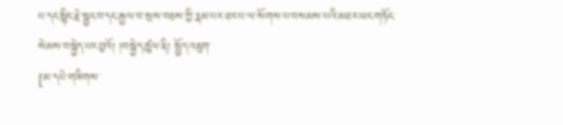པ་དང་སྙིང་རྗེ་སྦྱང་བ་དང་རྒྱལ་བ་སྲས་བཅས་ཀྱི་རྣམ་པར་ཐར་པ་ལ་སོགས་པ་བསམས་པའི་མཐར་ཡང་གཏོང་སེམས་བསྐྱེད་པར་བྱའོ། །བསྐྱེད་ཚུལ་ནི། སྤྱོད་འཇུག་
[མ་དཔེ་གཟིགས་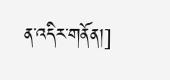ན་འདིར་གནོན།]